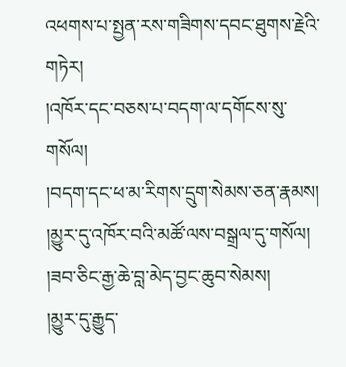འཕགས་པ་སྤྱན་རས་གཟིགས་དབང་ཐུགས་རྗེའི་གཏེར།
།འཁོར་དང་བཅས་པ་བདག་ལ་དགོངས་སུ་གསོལ།
།བདག་དང་ཕ་མ་རིགས་དྲུག་སེམས་ཅན་རྣམས།
།མྱུར་དུ་འཁོར་བའི་མཚོ་ལས་བསྒྲལ་དུ་གསོལ།
།ཟབ་ཅིང་རྒྱ་ཆེ་བླ་མེད་བྱང་ཆུབ་སེམས།
།མྱུར་དུ་རྒྱུད་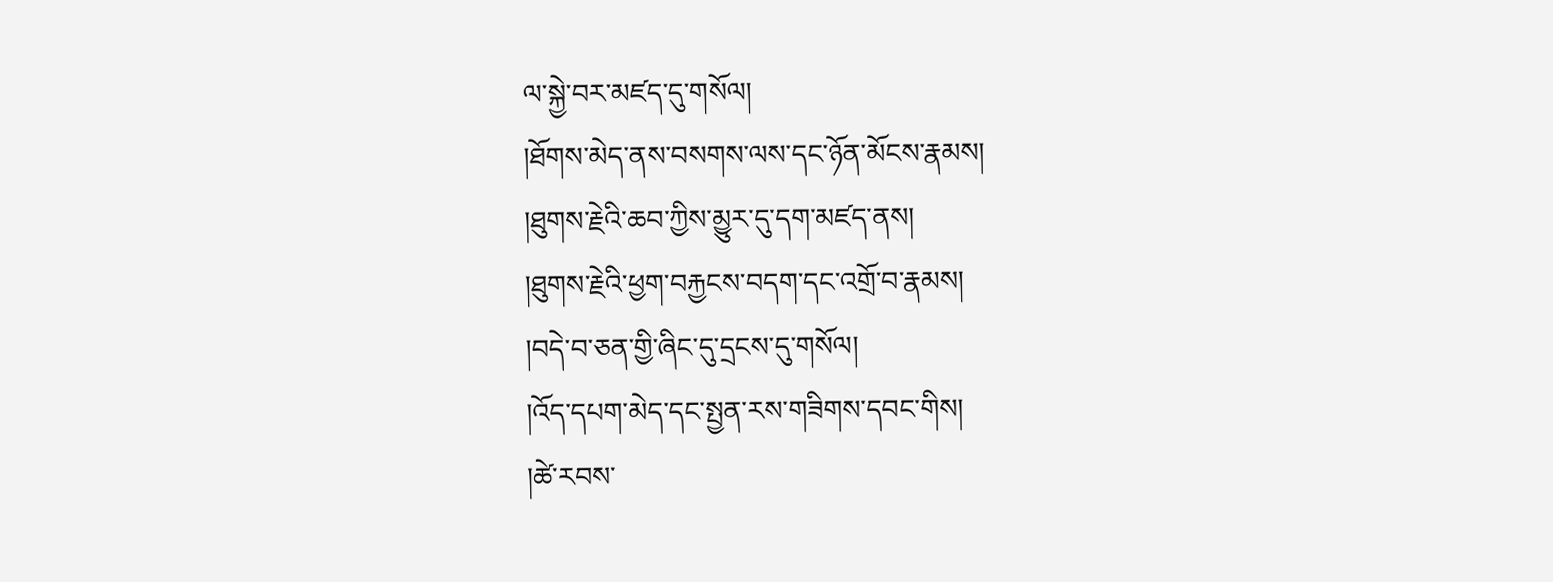ལ་སྐྱེ་བར་མཛད་དུ་གསོལ།
།ཐོགས་མེད་ནས་བསགས་ལས་དང་ཉོན་མོངས་རྣམས།
།ཐུགས་རྗེའི་ཆབ་ཀྱིས་མྱུར་དུ་དག་མཛད་ནས།
།ཐུགས་རྗེའི་ཕྱག་བརྐྱངས་བདག་དང་འགྲོ་བ་རྣམས།
།བདེ་བ་ཅན་གྱི་ཞིང་དུ་དྲངས་དུ་གསོལ།
།འོད་དཔག་མེད་དང་སྤྱན་རས་གཟིགས་དབང་གིས།
།ཚེ་རབས་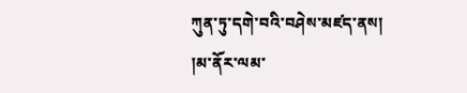ཀུན་ཏུ་དགེ་བའི་བཤེས་མཛད་ནས།
།མ་ནོར་ལམ་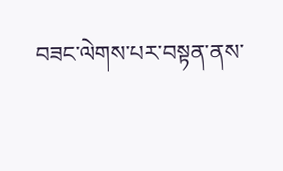བཟང་ལེགས་པར་བསྟན་ནས་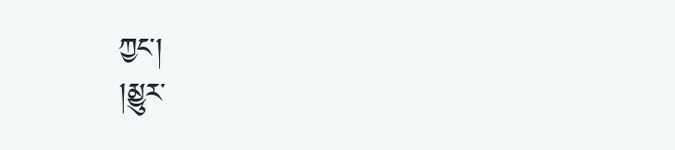ཀྱང་།
།མྱུར་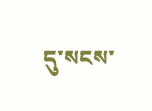དུ་སངས་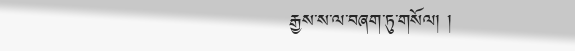རྒྱས་ས་ལ་བཞག་ཏུ་གསོལ། །